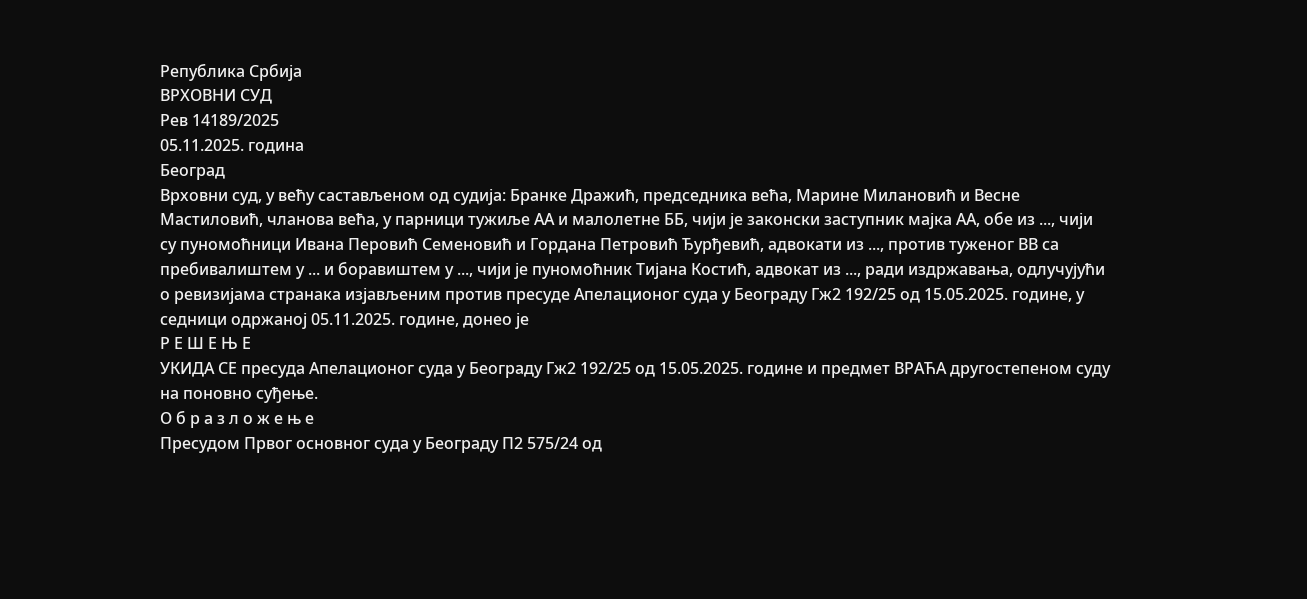Република Србија
ВРХОВНИ СУД
Рев 14189/2025
05.11.2025. година
Београд
Врховни суд, у већу састављеном од судија: Бранке Дражић, председника већа, Марине Милановић и Весне Мастиловић, чланова већа, у парници тужиље АА и малолетне ББ, чији је законски заступник мајка АА, обе из ..., чији су пуномоћници Ивана Перовић Семеновић и Гордана Петровић Ђурђевић, адвокати из ..., против туженог ВВ са пребивалиштем у ... и боравиштем у ..., чији је пуномоћник Тијана Костић, адвокат из ..., ради издржавања, одлучујући о ревизијама странака изјављеним против пресуде Апелационог суда у Београду Гж2 192/25 од 15.05.2025. године, у седници одржаној 05.11.2025. године, донео је
Р Е Ш Е Њ Е
УКИДА СЕ пресуда Апелационог суда у Београду Гж2 192/25 од 15.05.2025. године и предмет ВРАЋА другостепеном суду на поновно суђење.
О б р а з л о ж е њ е
Пресудом Првог основног суда у Београду П2 575/24 од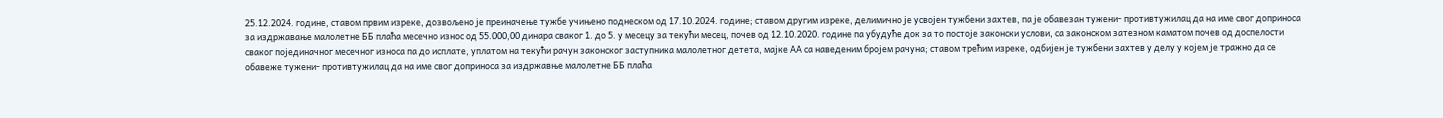25.12.2024. године, ставом првим изреке, дозвољено је преиначење тужбе учињено поднеском од 17.10.2024. године; ставом другим изреке, делимично је усвојен тужбени захтев, па је обавезан тужени- противтужилац да на име свог доприноса за издржавање малолетне ББ плаћа месечно износ од 55.000,00 динара сваког 1. до 5. у месецу за текући месец, почев од 12.10.2020. године па убудуће док за то постоје законски услови, са законском затезном каматом почев од доспелости сваког појединачног месечног износа па до исплате, уплатом на текући рачун законског заступника малолетног детета, мајке АА са наведеним бројем рачуна; ставом трећим изреке, одбијен је тужбени захтев у делу у којем је тражно да се обавеже тужени- противтужилац да на име свог доприноса за издржавње малолетне ББ плаћа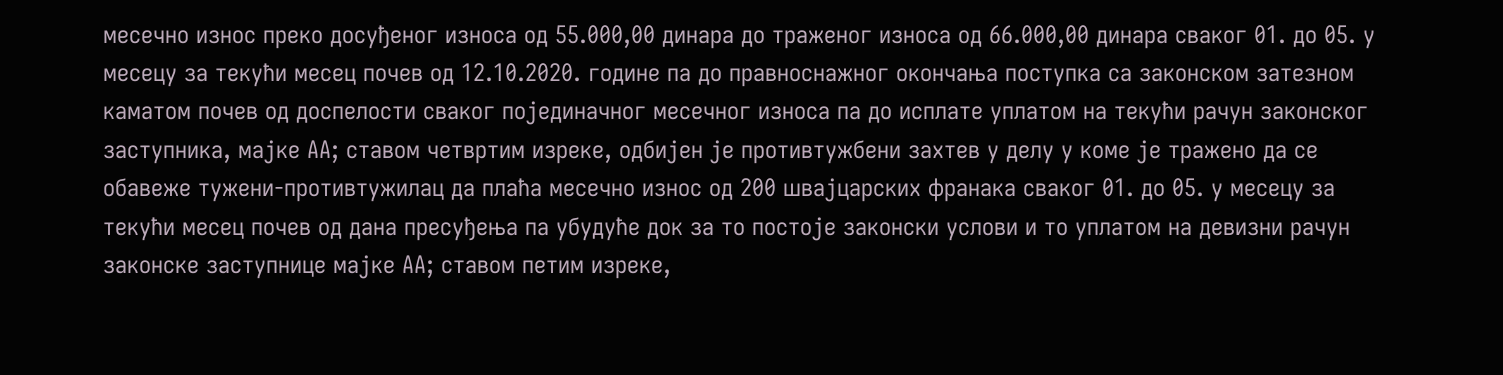месечно износ преко досуђеног износа од 55.000,00 динара до траженог износа од 66.000,00 динара сваког 01. до 05. у месецу за текући месец почев од 12.10.2020. године па до правноснажног окончања поступка са законском затезном каматом почев од доспелости сваког појединачног месечног износа па до исплате уплатом на текући рачун законског заступника, мајке АА; ставом четвртим изреке, одбијен је противтужбени захтев у делу у коме је тражено да се обавеже тужени-противтужилац да плаћа месечно износ од 200 швајцарских франака сваког 01. до 05. у месецу за текући месец почев од дана пресуђења па убудуће док за то постоје законски услови и то уплатом на девизни рачун законске заступнице мајке АА; ставом петим изреке,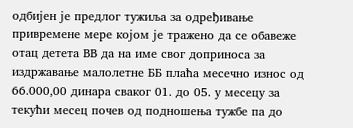одбијен је предлог тужиља за одређивање привремене мере којом је тражено да се обавеже отац детета ВВ да на име свог доприноса за издржавање малолетне ББ плаћа месечно износ од 66.000,00 динара сваког 01. до 05. у месецу за текући месец почев од подношења тужбе па до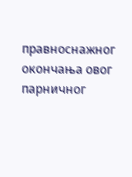правноснажног окончања овог парничног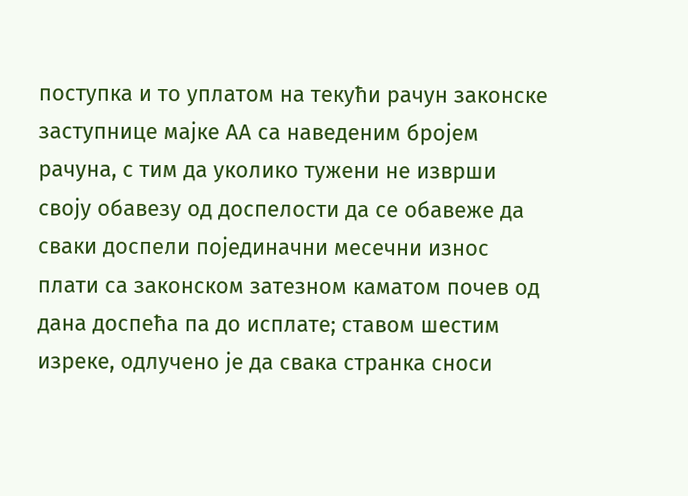поступка и то уплатом на текући рачун законске заступнице мајке АА са наведеним бројем рачуна, с тим да уколико тужени не изврши своју обавезу од доспелости да се обавеже да сваки доспели појединачни месечни износ плати са законском затезном каматом почев од дана доспећа па до исплате; ставом шестим изреке, одлучено је да свака странка сноси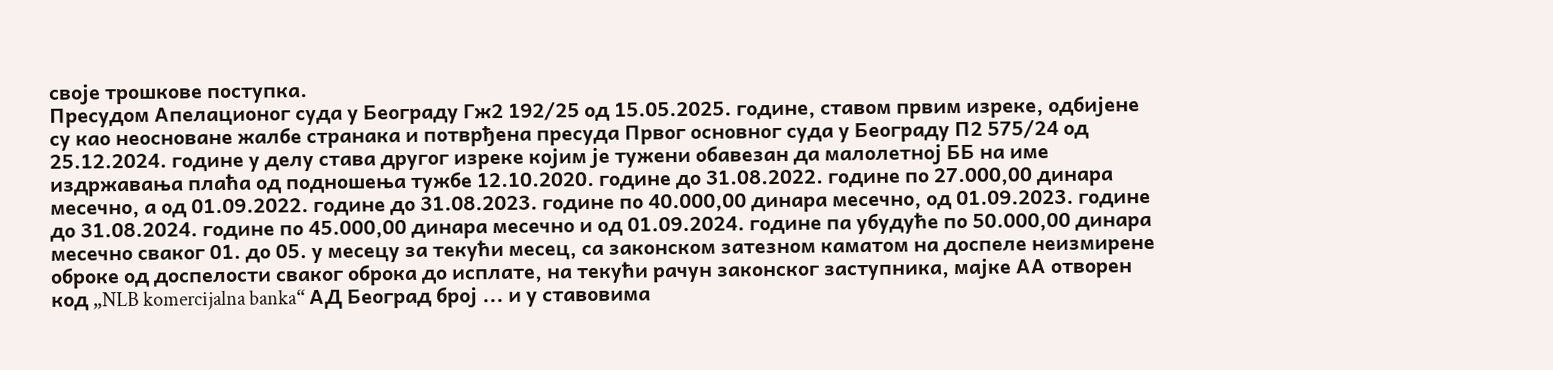своје трошкове поступка.
Пресудом Апелационог суда у Београду Гж2 192/25 од 15.05.2025. године, ставом првим изреке, одбијене су као неосноване жалбе странака и потврђена пресуда Првог основног суда у Београду П2 575/24 од 25.12.2024. године у делу става другог изреке којим је тужени обавезан да малолетној ББ на име издржавања плаћа од подношења тужбе 12.10.2020. године до 31.08.2022. године по 27.000,00 динара месечно, а од 01.09.2022. године до 31.08.2023. године по 40.000,00 динара месечно, од 01.09.2023. године до 31.08.2024. године по 45.000,00 динара месечно и од 01.09.2024. године па убудуће по 50.000,00 динара месечно сваког 01. до 05. у месецу за текући месец, са законском затезном каматом на доспеле неизмирене оброке од доспелости сваког оброка до исплате, на текући рачун законског заступника, мајке АА отворен код „NLB komercijalna banka“ АД Београд број ... и у ставовима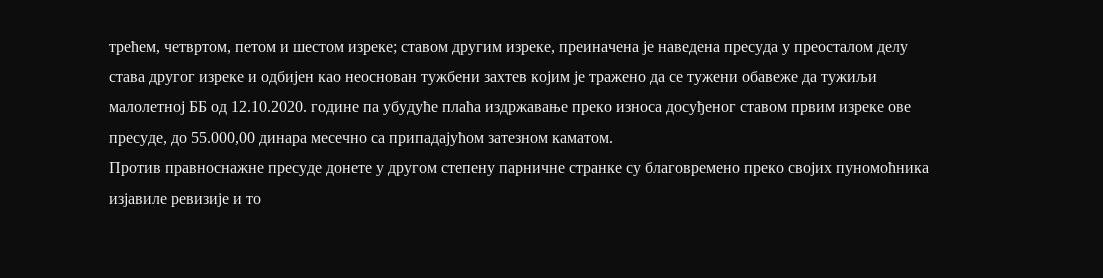трећем, четвртом, петом и шестом изреке; ставом другим изреке, преиначена је наведена пресуда у преосталом делу става другог изреке и одбијен као неоснован тужбени захтев којим је тражено да се тужени обавеже да тужиљи малолетној ББ од 12.10.2020. године па убудуће плаћа издржавање преко износа досуђеног ставом првим изреке ове пресуде, до 55.000,00 динара месечно са припадајућом затезном каматом.
Против правноснажне пресуде донете у другом степену парничне странке су благовремено преко својих пуномоћника изјавиле ревизије и то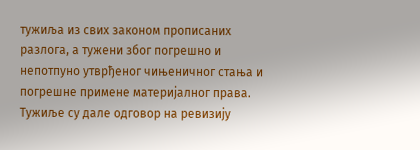тужиља из свих законом прописаних разлога, а тужени због погрешно и непотпуно утврђеног чињеничног стања и погрешне примене материјалног права.
Тужиље су дале одговор на ревизију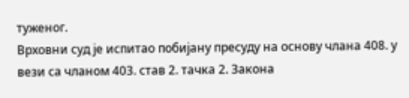туженог.
Врховни суд је испитао побијану пресуду на основу члана 408. у вези са чланом 403. став 2. тачка 2. Закона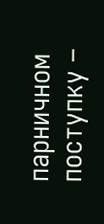парничном поступку –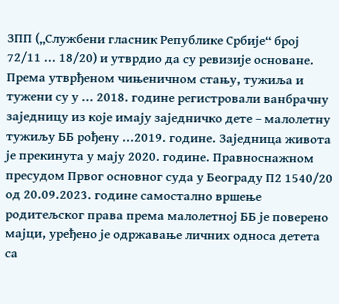ЗПП („Службени гласник Републике Србије“ број 72/11 ... 18/20) и утврдио да су ревизије основане.
Према утврђеном чињеничном стању, тужиља и тужени су у ... 2018. године регистровали ванбрачну заједницу из које имају заједничко дете – малолетну тужиљу ББ рођену ...2019. године. Заједница живота је прекинута у мају 2020. године. Правноснажном пресудом Првог основног суда у Београду П2 1540/20 од 20.09.2023. године самостално вршење родитељског права према малолетној ББ је поверено мајци, уређено је одржавање личних односа детета са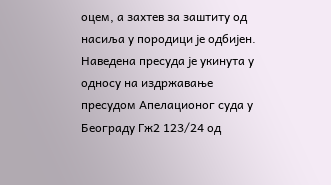оцем, а захтев за заштиту од насиља у породици је одбијен. Наведена пресуда је укинута у односу на издржавање пресудом Апелационог суда у Београду Гж2 123/24 од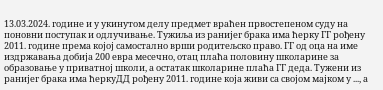13.03.2024. године и у укинутом делу предмет враћен првостепеном суду на поновни поступак и одлучивање. Тужиља из ранијег брака има ћерку ГГ рођену 2011. године према којој самостално врши родитељско право. ГГ од оца на име издржавања добија 200 евра месечно, отац плаћа половину школарине за образовање у приватној школи, а остатак школарине плаћа ГГ деда. Тужени из ранијег брака има ћеркуДД рођену 2011. године која живи са својом мајком у ..., а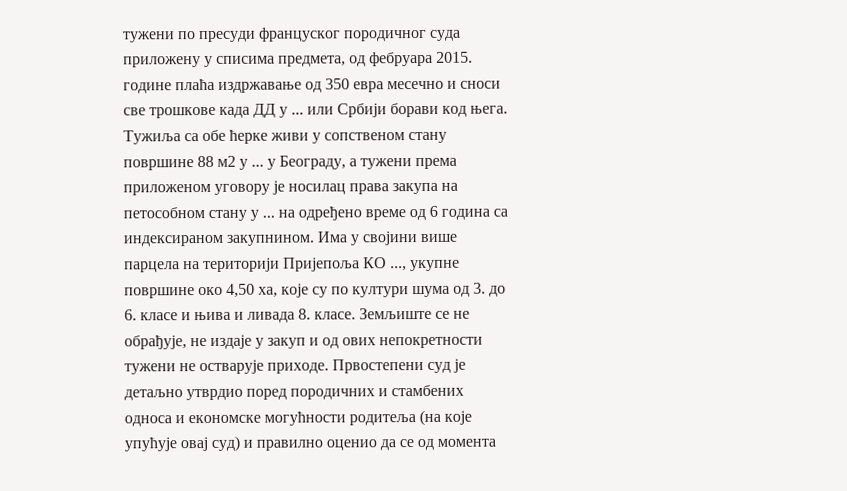тужени по пресуди француског породичног суда приложену у списима предмета, од фебруара 2015. године плаћа издржавање од 350 евра месечно и сноси све трошкове када ДД у ... или Србији борави код њега. Тужиља са обе ћерке живи у сопственом стану површине 88 м2 у ... у Београду, а тужени према приложеном уговору је носилац права закупа на петособном стану у ... на одређено време од 6 година са индексираном закупнином. Има у својини више парцела на територији Пријепоља КО ..., укупне површине око 4,50 ха, које су по култури шума од 3. до 6. класе и њива и ливада 8. класе. Земљиште се не обрађује, не издаје у закуп и од ових непокретности тужени не остварује приходе. Првостепени суд је детаљно утврдио поред породичних и стамбених односа и економске могућности родитеља (на које упућује овај суд) и правилно оценио да се од момента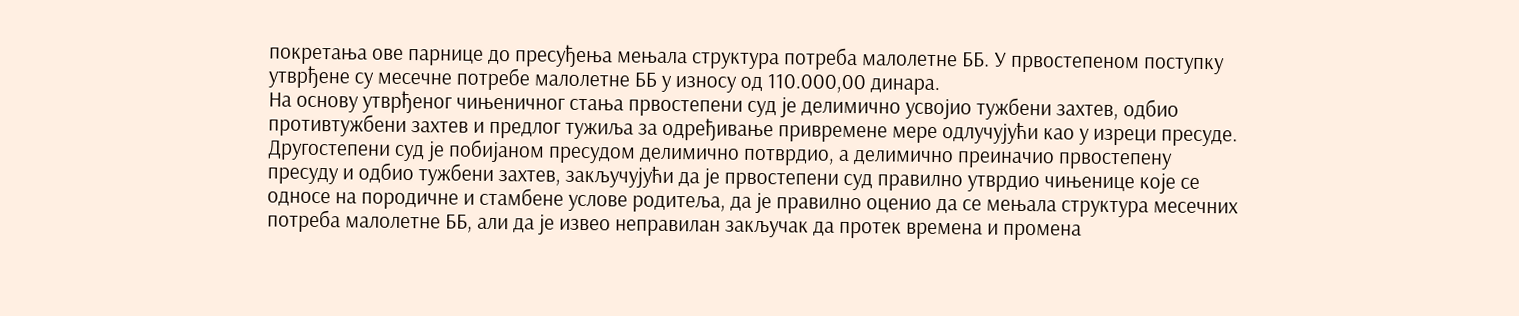покретања ове парнице до пресуђења мењала структура потреба малолетне ББ. У првостепеном поступку утврђене су месечне потребе малолетне ББ у износу од 110.000,00 динара.
На основу утврђеног чињеничног стања првостепени суд је делимично усвојио тужбени захтев, одбио противтужбени захтев и предлог тужиља за одређивање привремене мере одлучујући као у изреци пресуде.
Другостепени суд је побијаном пресудом делимично потврдио, а делимично преиначио првостепену пресуду и одбио тужбени захтев, закључујући да је првостепени суд правилно утврдио чињенице које се односе на породичне и стамбене услове родитеља, да је правилно оценио да се мењала структура месечних потреба малолетне ББ, али да је извео неправилан закључак да протек времена и промена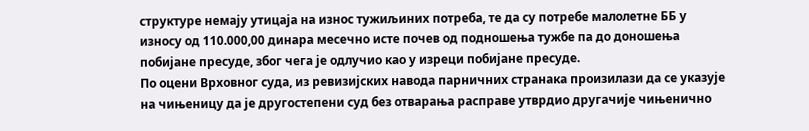структуре немају утицаја на износ тужиљиних потреба, те да су потребе малолетне ББ у износу од 110.000,00 динара месечно исте почев од подношења тужбе па до доношења побијане пресуде, због чега је одлучио као у изреци побијане пресуде.
По оцени Врховног суда, из ревизијских навода парничних странака произилази да се указује на чињеницу да је другостепени суд без отварања расправе утврдио другачије чињенично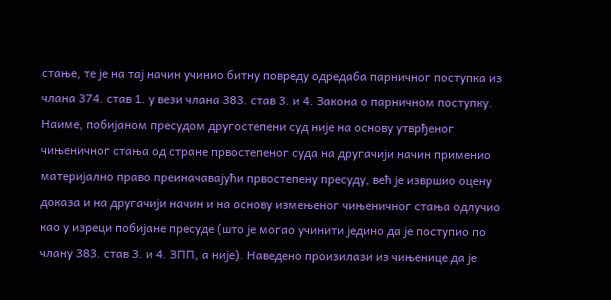стање, те је на тај начин учинио битну повреду одредаба парничног поступка из члана 374. став 1. у вези члана 383. став 3. и 4. Закона о парничном поступку. Наиме, побијаном пресудом другостепени суд није на основу утврђеног чињеничног стања од стране првостепеног суда на другачији начин применио материјално право преиначавајући првостепену пресуду, већ је извршио оцену доказа и на другачији начин и на основу измењеног чињеничног стања одлучио као у изреци побијане пресуде (што је могао учинити једино да је поступио по члану 383. став 3. и 4. ЗПП, а није). Наведено произилази из чињенице да је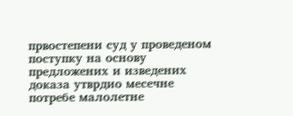првостепени суд у проведеном поступку на основу предложених и изведених доказа утврдио месечне потребе малолетне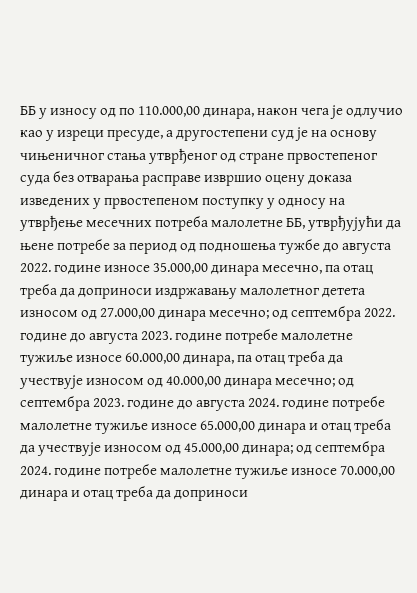ББ у износу од по 110.000,00 динара, након чега је одлучио као у изреци пресуде, а другостепени суд је на основу чињеничног стања утврђеног од стране првостепеног суда без отварања расправе извршио оцену доказа изведених у првостепеном поступку у односу на утврђење месечних потреба малолетне ББ, утврђујући да њене потребе за период од подношења тужбе до августа 2022. године износе 35.000,00 динара месечно, па отац треба да доприноси издржавању малолетног детета износом од 27.000,00 динара месечно; од септембра 2022. године до августа 2023. године потребе малолетне тужиље износе 60.000,00 динара, па отац треба да учествује износом од 40.000,00 динара месечно; од септембра 2023. године до августа 2024. године потребе малолетне тужиље износе 65.000,00 динара и отац треба да учествује износом од 45.000,00 динара; од септембра 2024. године потребе малолетне тужиље износе 70.000,00 динара и отац треба да доприноси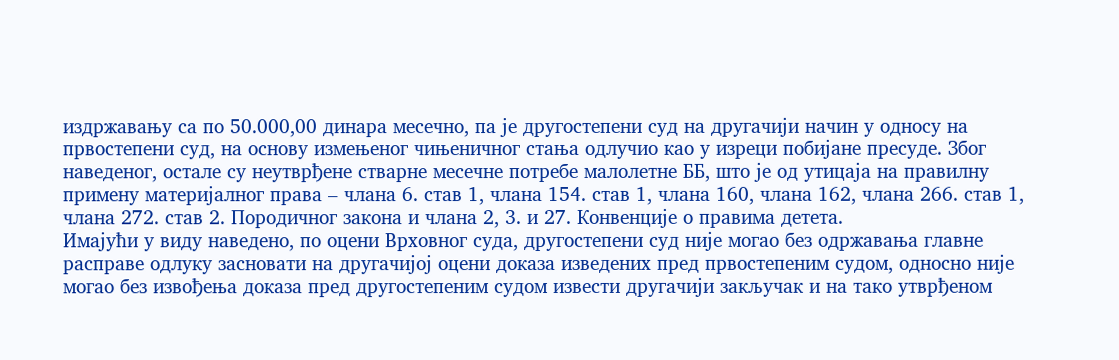издржавању са по 50.000,00 динара месечно, па је другостепени суд на другачији начин у односу на првостепени суд, на основу измењеног чињеничног стања одлучио као у изреци побијане пресуде. Због наведеног, остале су неутврђене стварне месечне потребе малолетне ББ, што је од утицаја на правилну примену материјалног права – члана 6. став 1, члана 154. став 1, члана 160, члана 162, члана 266. став 1, члана 272. став 2. Породичног закона и члана 2, 3. и 27. Конвенције о правима детета.
Имајући у виду наведено, по оцени Врховног суда, другостепени суд није могао без одржавања главне расправе одлуку засновати на другачијој оцени доказа изведених пред првостепеним судом, односно није могао без извођења доказа пред другостепеним судом извести другачији закључак и на тако утврђеном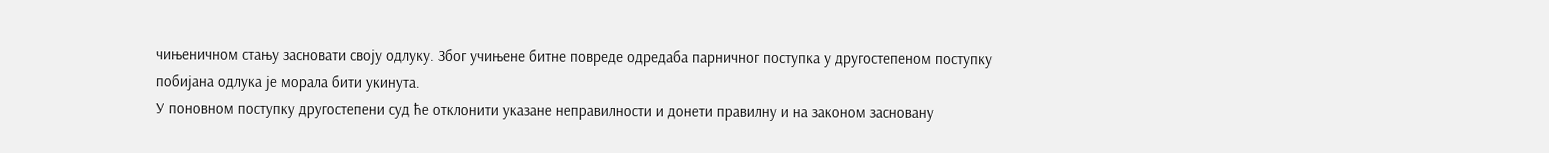чињеничном стању засновати своју одлуку. Због учињене битне повреде одредаба парничног поступка у другостепеном поступку побијана одлука је морала бити укинута.
У поновном поступку другостепени суд ће отклонити указане неправилности и донети правилну и на законом засновану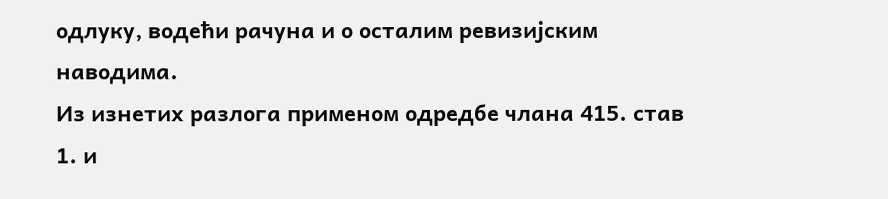одлуку, водећи рачуна и о осталим ревизијским наводима.
Из изнетих разлога применом одредбе члана 415. став 1. и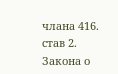члана 416. став 2. Закона о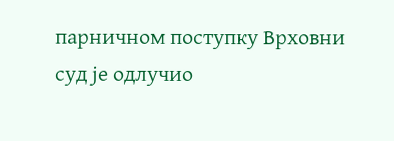парничном поступку Врховни суд је одлучио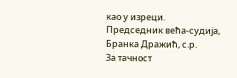као у изреци.
Председник већа-судија,
Бранка Дражић, с.р.
За тачност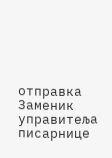отправка
Заменик управитеља писарнице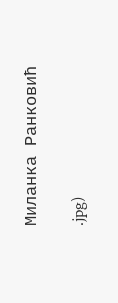Миланка Ранковић

.jpg)